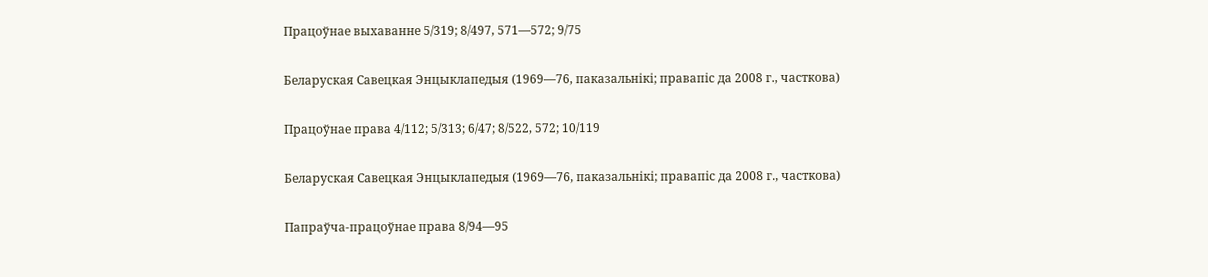Працоўнае выхаванне 5/319; 8/497, 571—572; 9/75

Беларуская Савецкая Энцыклапедыя (1969—76, паказальнікі; правапіс да 2008 г., часткова)

Працоўнае права 4/112; 5/313; 6/47; 8/522, 572; 10/119

Беларуская Савецкая Энцыклапедыя (1969—76, паказальнікі; правапіс да 2008 г., часткова)

Папраўча-працоўнае права 8/94—95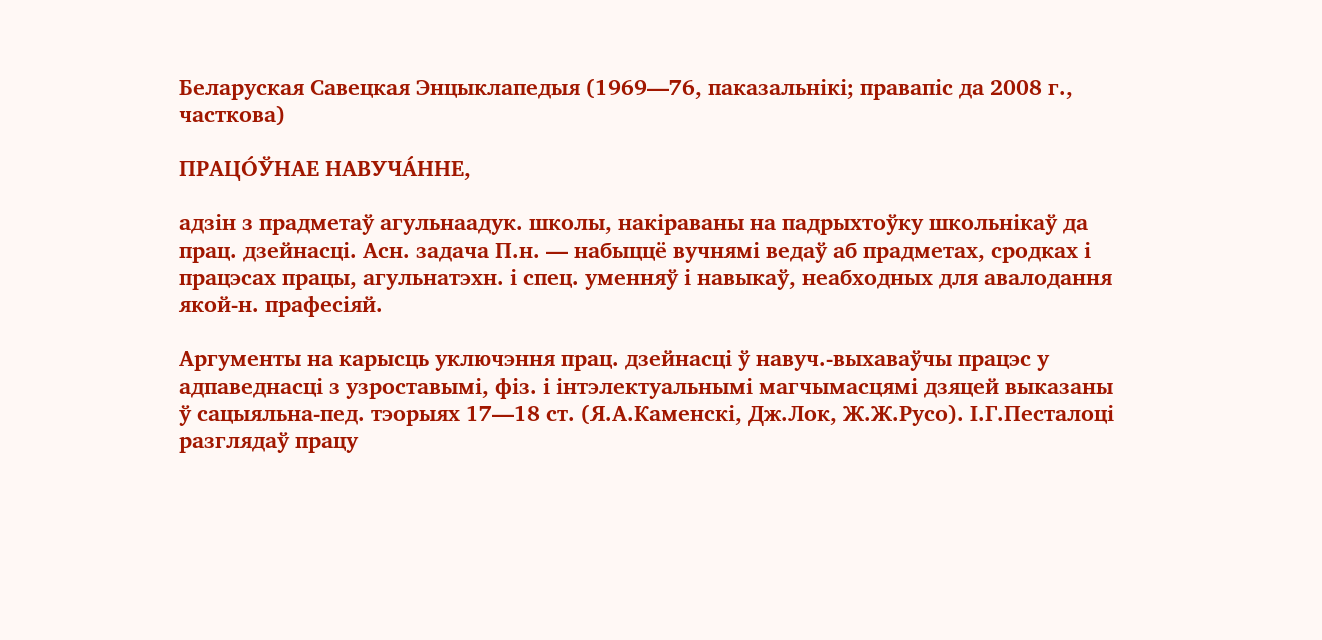Беларуская Савецкая Энцыклапедыя (1969—76, паказальнікі; правапіс да 2008 г., часткова)

ПРАЦО́ЎНАЕ НАВУЧА́ННЕ,

адзін з прадметаў агульнаадук. школы, накіраваны на падрыхтоўку школьнікаў да прац. дзейнасці. Асн. задача П.н. — набыццё вучнямі ведаў аб прадметах, сродках і працэсах працы, агульнатэхн. і спец. уменняў і навыкаў, неабходных для авалодання якой-н. прафесіяй.

Аргументы на карысць уключэння прац. дзейнасці ў навуч.-выхаваўчы працэс у адпаведнасці з узроставымі, фіз. і інтэлектуальнымі магчымасцямі дзяцей выказаны ў сацыяльна-пед. тэорыях 17—18 ст. (Я.А.Каменскі, Дж.Лок, Ж.Ж.Русо). І.Г.Песталоці разглядаў працу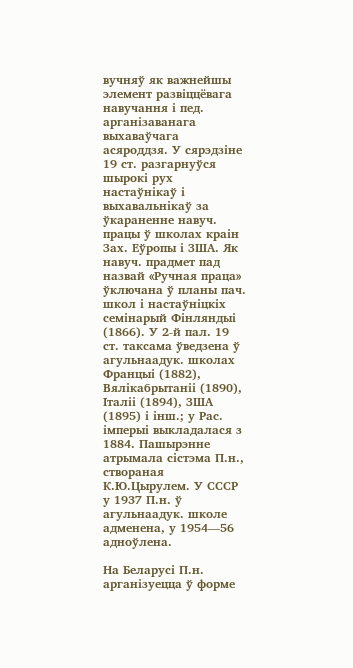вучняў як важнейшы элемент развіццёвага навучання і пед. арганізаванага выхаваўчага асяроддзя. У сярэдзіне 19 ст. разгарнуўся шырокі рух настаўнікаў і выхавальнікаў за ўкараненне навуч. працы ў школах краін Зах. Еўропы і ЗША. Як навуч. прадмет пад назвай «Ручная праца» ўключана ў планы пач. школ і настаўніцкіх семінарый Фінляндыі (1866). У 2-й пал. 19 ст. таксама ўведзена ў агульнаадук. школах Францыі (1882), Вялікабрытаніі (1890), Італіі (1894), ЗША (1895) і інш.; у Рас. імперыі выкладалася з 1884. Пашырэнне атрымала сістэма П.н., створаная К.Ю.Цырулем. У СССР у 1937 П.н. ў агульнаадук. школе адменена, у 1954—56 адноўлена.

На Беларусі П.н. арганізуецца ў форме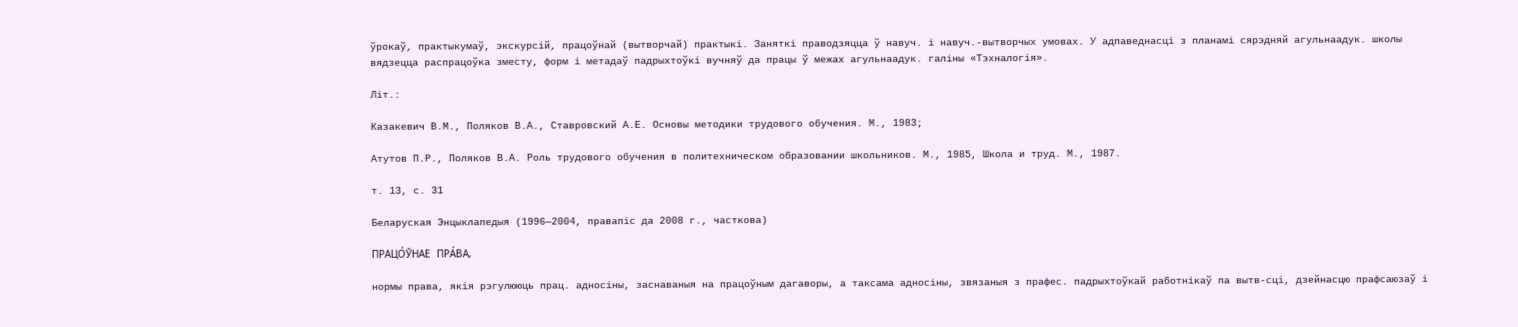ўрокаў, практыкумаў, экскурсій, працоўнай (вытворчай) практыкі. Заняткі праводзяцца ў навуч. і навуч.-вытворчых умовах. У адпаведнасці з планамі сярэдняй агульнаадук. школы вядзецца распрацоўка зместу, форм і метадаў падрыхтоўкі вучняў да працы ў межах агульнаадук. галіны «Тэхналогія».

Літ.:

Казакевич В.М., Поляков В.А., Ставровский А.Е. Основы методики трудового обучения. М., 1983;

Атутов П.Р., Поляков В.А. Роль трудового обучения в политехническом образовании школьников. М., 1985, Школа и труд. М., 1987.

т. 13, с. 31

Беларуская Энцыклапедыя (1996—2004, правапіс да 2008 г., часткова)

ПРАЦО́ЎНАЕ ПРА́ВА,

нормы права, якія рэгулююць прац. адносіны, заснаваныя на працоўным дагаворы, а таксама адносіны, звязаныя з прафес. падрыхтоўкай работнікаў па вытв-сці, дзейнасцю прафсаюзаў і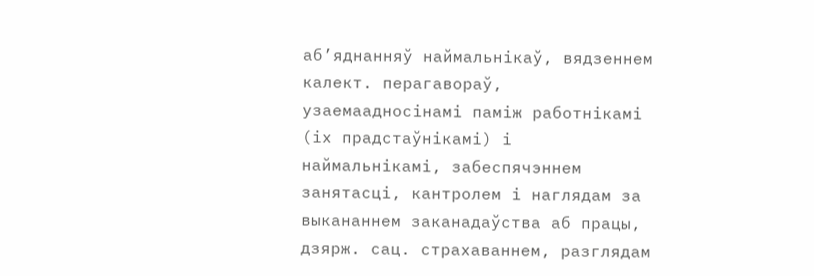аб’яднанняў наймальнікаў, вядзеннем калект. перагавораў, узаемаадносінамі паміж работнікамі (іх прадстаўнікамі) і наймальнікамі, забеспячэннем занятасці, кантролем і наглядам за выкананнем заканадаўства аб працы, дзярж. сац. страхаваннем, разглядам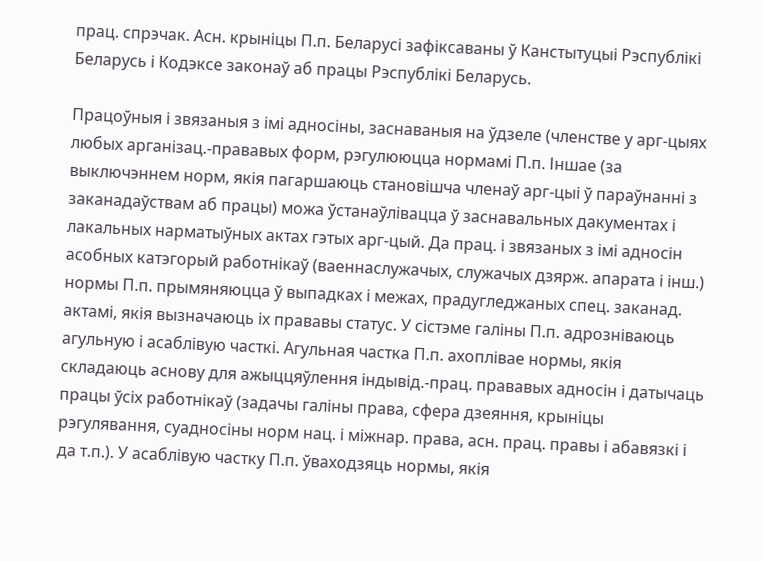прац. спрэчак. Асн. крыніцы П.п. Беларусі зафіксаваны ў Канстытуцыі Рэспублікі Беларусь і Кодэксе законаў аб працы Рэспублікі Беларусь.

Працоўныя і звязаныя з імі адносіны, заснаваныя на ўдзеле (членстве у арг-цыях любых арганізац.-прававых форм, рэгулююцца нормамі П.п. Іншае (за выключэннем норм, якія пагаршаюць становішча членаў арг-цыі ў параўнанні з заканадаўствам аб працы) можа ўстанаўлівацца ў заснавальных дакументах і лакальных нарматыўных актах гэтых арг-цый. Да прац. і звязаных з імі адносін асобных катэгорый работнікаў (ваеннаслужачых, служачых дзярж. апарата і інш.) нормы П.п. прымяняюцца ў выпадках і межах, прадугледжаных спец. заканад. актамі, якія вызначаюць іх прававы статус. У сістэме галіны П.п. адрозніваюць агульную і асаблівую часткі. Агульная частка П.п. ахоплівае нормы, якія складаюць аснову для ажыццяўлення індывід.-прац. прававых адносін і датычаць працы ўсіх работнікаў (задачы галіны права, сфера дзеяння, крыніцы рэгулявання, суадносіны норм нац. і міжнар. права, асн. прац. правы і абавязкі і да т.п.). У асаблівую частку П.п. ўваходзяць нормы, якія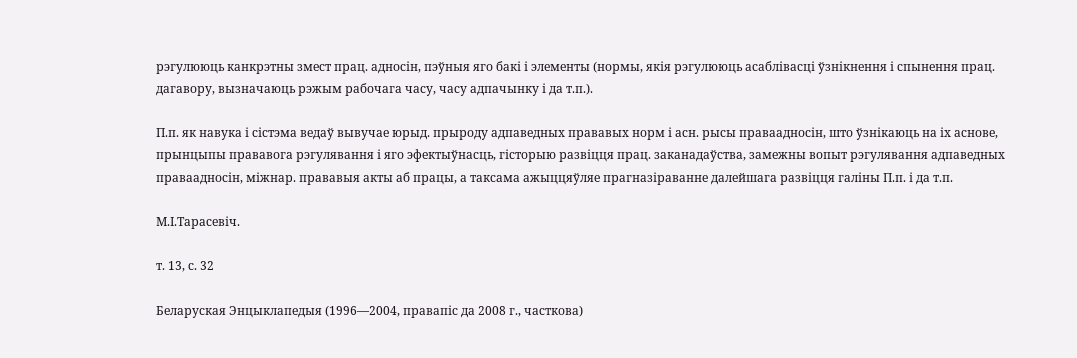рэгулююць канкрэтны змест прац. адносін, пэўныя яго бакі і элементы (нормы, якія рэгулююць асаблівасці ўзнікнення і спынення прац. дагавору, вызначаюць рэжым рабочага часу, часу адпачынку і да т.п.).

П.п. як навука і сістэма ведаў вывучае юрыд. прыроду адпаведных прававых норм і асн. рысы праваадносін, што ўзнікаюць на іх аснове, прынцыпы прававога рэгулявання і яго эфектыўнасць, гісторыю развіцця прац. заканадаўства, замежны вопыт рэгулявання адпаведных праваадносін, міжнар. прававыя акты аб працы, а таксама ажыццяўляе прагназіраванне далейшага развіцця галіны П.п. і да т.п.

М.І.Тарасевіч.

т. 13, с. 32

Беларуская Энцыклапедыя (1996—2004, правапіс да 2008 г., часткова)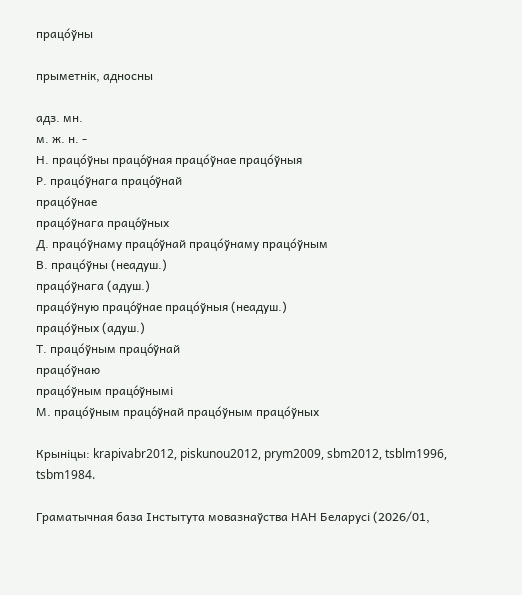працо́ўны

прыметнік, адносны

адз. мн.
м. ж. н. -
Н. працо́ўны працо́ўная працо́ўнае працо́ўныя
Р. працо́ўнага працо́ўнай
працо́ўнае
працо́ўнага працо́ўных
Д. працо́ўнаму працо́ўнай працо́ўнаму працо́ўным
В. працо́ўны (неадуш.)
працо́ўнага (адуш.)
працо́ўную працо́ўнае працо́ўныя (неадуш.)
працо́ўных (адуш.)
Т. працо́ўным працо́ўнай
працо́ўнаю
працо́ўным працо́ўнымі
М. працо́ўным працо́ўнай працо́ўным працо́ўных

Крыніцы: krapivabr2012, piskunou2012, prym2009, sbm2012, tsblm1996, tsbm1984.

Граматычная база Інстытута мовазнаўства НАН Беларусі (2026/01,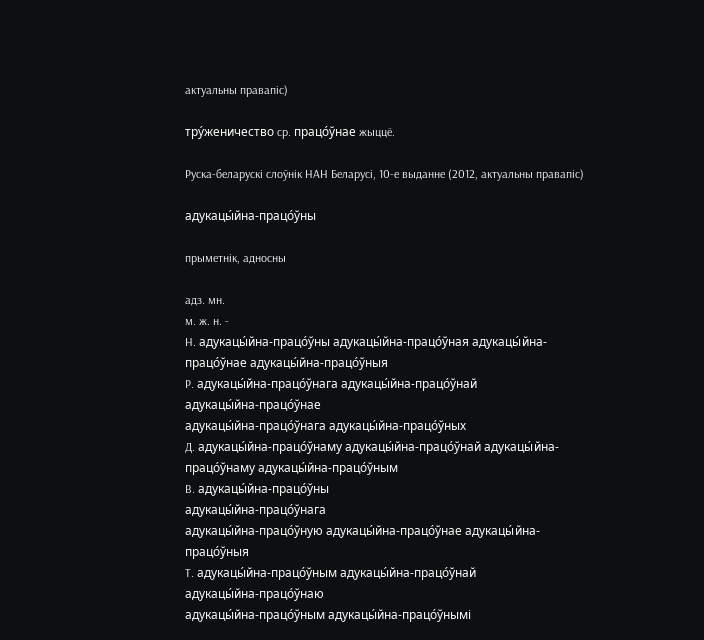актуальны правапіс)

тру́женичество ср. працо́ўнае жыццё.

Руска-беларускі слоўнік НАН Беларусі, 10-е выданне (2012, актуальны правапіс)

адукацы́йна-працо́ўны

прыметнік, адносны

адз. мн.
м. ж. н. -
Н. адукацы́йна-працо́ўны адукацы́йна-працо́ўная адукацы́йна-працо́ўнае адукацы́йна-працо́ўныя
Р. адукацы́йна-працо́ўнага адукацы́йна-працо́ўнай
адукацы́йна-працо́ўнае
адукацы́йна-працо́ўнага адукацы́йна-працо́ўных
Д. адукацы́йна-працо́ўнаму адукацы́йна-працо́ўнай адукацы́йна-працо́ўнаму адукацы́йна-працо́ўным
В. адукацы́йна-працо́ўны
адукацы́йна-працо́ўнага
адукацы́йна-працо́ўную адукацы́йна-працо́ўнае адукацы́йна-працо́ўныя
Т. адукацы́йна-працо́ўным адукацы́йна-працо́ўнай
адукацы́йна-працо́ўнаю
адукацы́йна-працо́ўным адукацы́йна-працо́ўнымі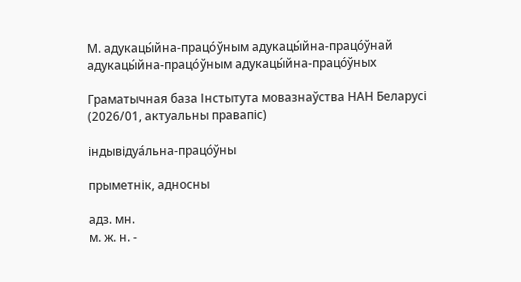М. адукацы́йна-працо́ўным адукацы́йна-працо́ўнай адукацы́йна-працо́ўным адукацы́йна-працо́ўных

Граматычная база Інстытута мовазнаўства НАН Беларусі (2026/01, актуальны правапіс)

індывідуа́льна-працо́ўны

прыметнік, адносны

адз. мн.
м. ж. н. -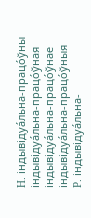Н. індывідуа́льна-працо́ўны індывідуа́льна-працо́ўная індывідуа́льна-працо́ўнае індывідуа́льна-працо́ўныя
Р. індывідуа́льна-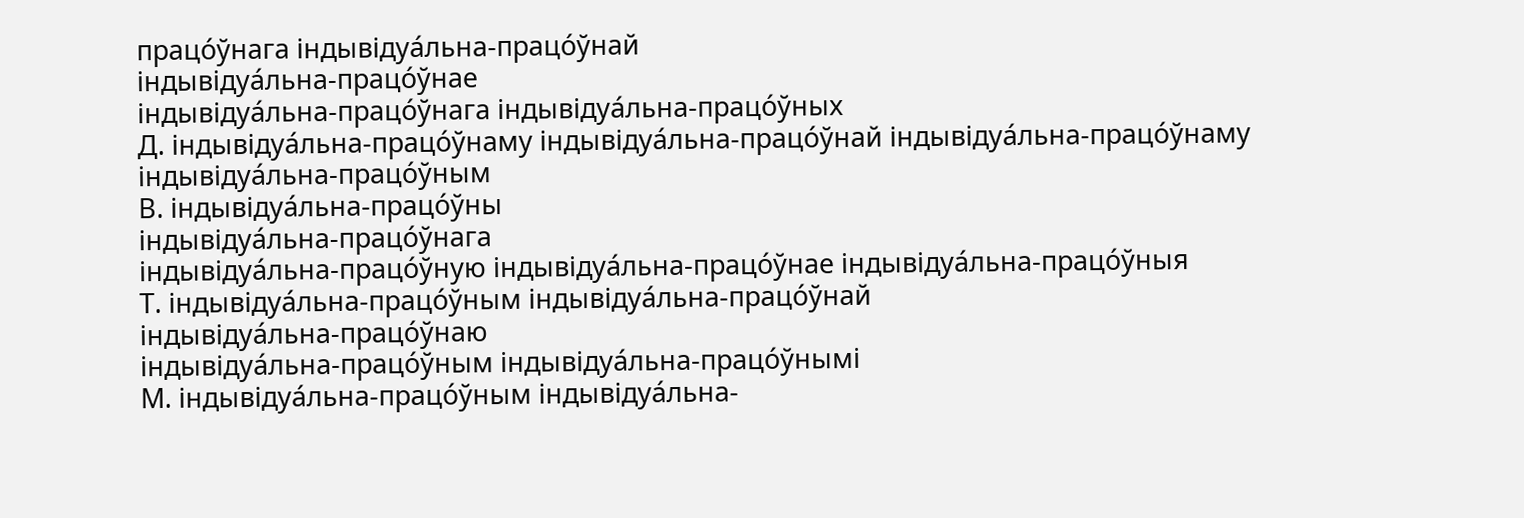працо́ўнага індывідуа́льна-працо́ўнай
індывідуа́льна-працо́ўнае
індывідуа́льна-працо́ўнага індывідуа́льна-працо́ўных
Д. індывідуа́льна-працо́ўнаму індывідуа́льна-працо́ўнай індывідуа́льна-працо́ўнаму індывідуа́льна-працо́ўным
В. індывідуа́льна-працо́ўны
індывідуа́льна-працо́ўнага
індывідуа́льна-працо́ўную індывідуа́льна-працо́ўнае індывідуа́льна-працо́ўныя
Т. індывідуа́льна-працо́ўным індывідуа́льна-працо́ўнай
індывідуа́льна-працо́ўнаю
індывідуа́льна-працо́ўным індывідуа́льна-працо́ўнымі
М. індывідуа́льна-працо́ўным індывідуа́льна-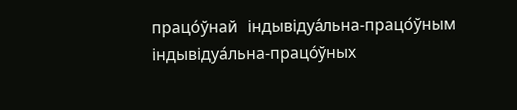працо́ўнай індывідуа́льна-працо́ўным індывідуа́льна-працо́ўных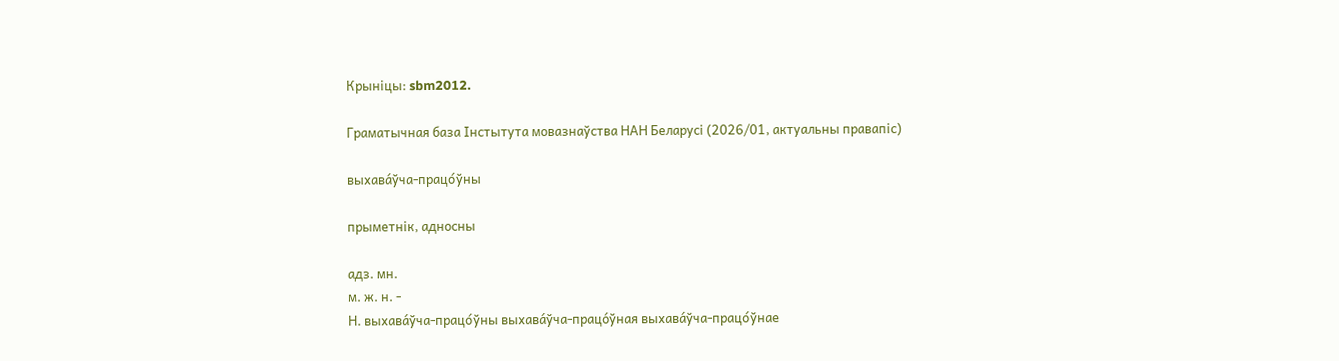Крыніцы: sbm2012.

Граматычная база Інстытута мовазнаўства НАН Беларусі (2026/01, актуальны правапіс)

выхава́ўча-працо́ўны

прыметнік, адносны

адз. мн.
м. ж. н. -
Н. выхава́ўча-працо́ўны выхава́ўча-працо́ўная выхава́ўча-працо́ўнае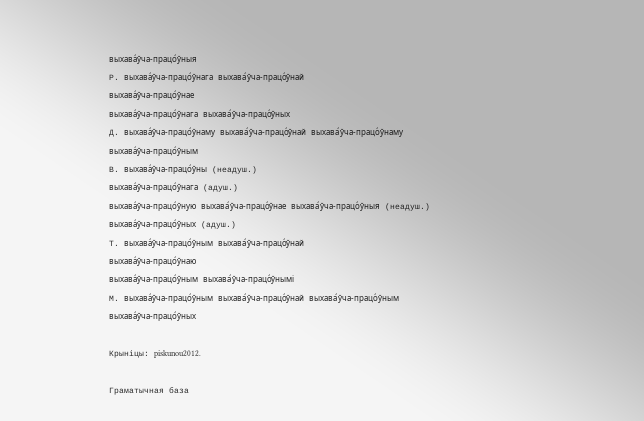выхава́ўча-працо́ўныя
Р. выхава́ўча-працо́ўнага выхава́ўча-працо́ўнай
выхава́ўча-працо́ўнае
выхава́ўча-працо́ўнага выхава́ўча-працо́ўных
Д. выхава́ўча-працо́ўнаму выхава́ўча-працо́ўнай выхава́ўча-працо́ўнаму выхава́ўча-працо́ўным
В. выхава́ўча-працо́ўны (неадуш.)
выхава́ўча-працо́ўнага (адуш.)
выхава́ўча-працо́ўную выхава́ўча-працо́ўнае выхава́ўча-працо́ўныя (неадуш.)
выхава́ўча-працо́ўных (адуш.)
Т. выхава́ўча-працо́ўным выхава́ўча-працо́ўнай
выхава́ўча-працо́ўнаю
выхава́ўча-працо́ўным выхава́ўча-працо́ўнымі
М. выхава́ўча-працо́ўным выхава́ўча-працо́ўнай выхава́ўча-працо́ўным выхава́ўча-працо́ўных

Крыніцы: piskunou2012.

Граматычная база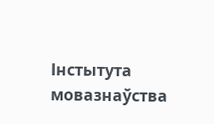Інстытута мовазнаўства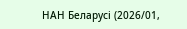НАН Беларусі (2026/01,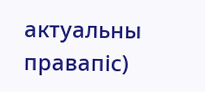актуальны правапіс)